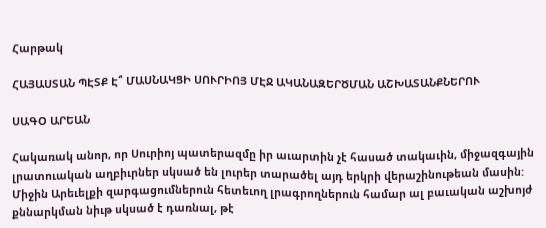Հարթակ

ՀԱՅԱՍՏԱՆ ՊԷՏՔ Է՞ ՄԱՍՆԱԿՑԻ ՍՈՒՐԻՈՅ ՄԷՋ ԱԿԱՆԱԶԵՐԾՄԱՆ ԱՇԽԱՏԱՆՔՆԵՐՈՒ

ՍԱԳՕ ԱՐԵԱՆ

Հակառակ անոր, որ Սուրիոյ պատերազմը իր աւարտին չէ հասած տակաւին, միջազգային լրատուական աղբիւրներ սկսած են լուրեր տարածել այդ երկրի վերաշինութեան մասին: Միջին Արեւելքի զարգացումներուն հետեւող լրագրողներուն համար ալ բաւական աշխոյժ քննարկման նիւթ սկսած է դառնալ, թէ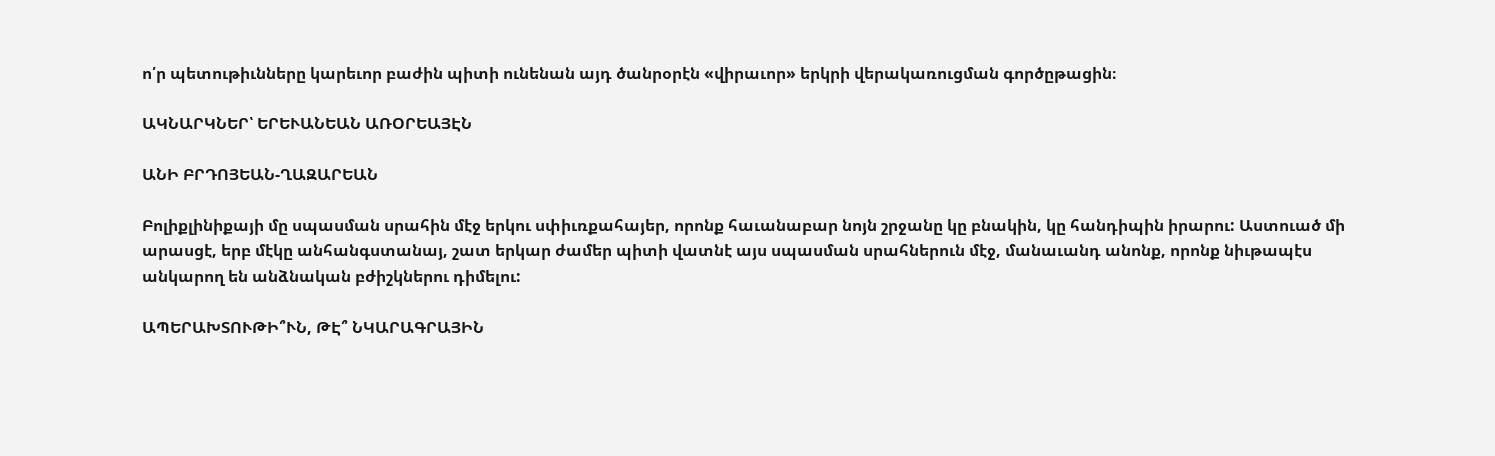ո՛ր պետութիւնները կարեւոր բաժին պիտի ունենան այդ ծանրօրէն «վիրաւոր» երկրի վերակառուցման գործըթացին։

ԱԿՆԱՐԿՆԵՐ՝ ԵՐԵՒԱՆԵԱՆ ԱՌՕՐԵԱՅԷՆ

ԱՆԻ ԲՐԴՈՅԵԱՆ-ՂԱԶԱՐԵԱՆ

Բոլիքլինիքայի մը սպասման սրահին մէջ երկու սփիւռքահայեր, որոնք հաւանաբար նոյն շրջանը կը բնակին, կը հանդիպին իրարու: Աստուած մի արասցէ, երբ մէկը անհանգստանայ, շատ երկար ժամեր պիտի վատնէ այս սպասման սրահներուն մէջ, մանաւանդ անոնք, որոնք նիւթապէս անկարող են անձնական բժիշկներու դիմելու:

ԱՊԵՐԱԽՏՈՒԹԻ՞ՒՆ, ԹԷ՞ ՆԿԱՐԱԳՐԱՅԻՆ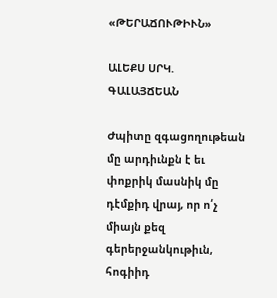«ԹԵՐԱՃՈՒԹԻՒՆ»

ԱԼԵՔՍ ՍՐԿ. ԳԱԼԱՅՃԵԱՆ

Ժպիտը զգացողութեան մը արդիւնքն է եւ փոքրիկ մասնիկ մը դէմքիդ վրայ, որ ո՛չ միայն քեզ գերերջանկութիւն, հոգիիդ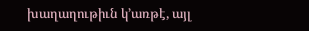խաղաղութիւն կ՚առթէ, այլ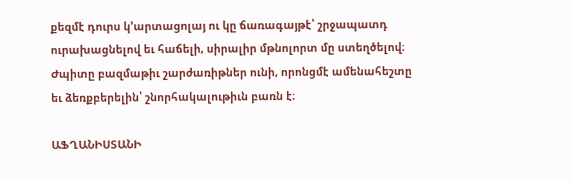քեզմէ դուրս կ՚արտացոլայ ու կը ճառագայթէ՝ շրջապատդ ուրախացնելով եւ հաճելի, սիրալիր մթնոլորտ մը ստեղծելով։ Ժպիտը բազմաթիւ շարժառիթներ ունի, որոնցմէ ամենահեշտը եւ ձեռքբերելին՝ շնորհակալութիւն բառն է։

ԱՖՂԱՆԻՍՏԱՆԻ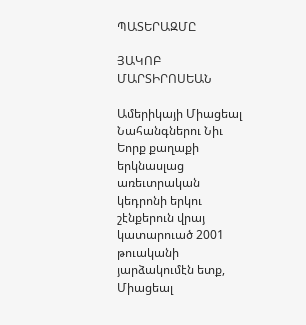ՊԱՏԵՐԱԶՄԸ

ՅԱԿՈԲ ՄԱՐՏԻՐՈՍԵԱՆ

Ամերիկայի Միացեալ Նահանգներու Նիւ Եորք քաղաքի երկնասլաց առեւտրական կեդրոնի երկու շէնքերուն վրայ կատարուած 2001 թուականի յարձակումէն ետք, Միացեալ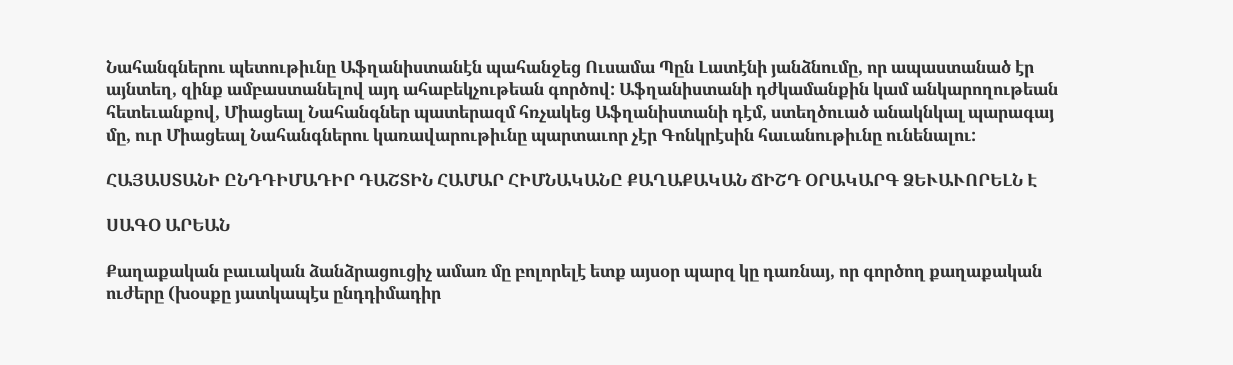Նահանգներու պետութիւնը Աֆղանիստանէն պահանջեց Ուսամա Պըն Լատէնի յանձնումը, որ ապաստանած էր այնտեղ, զինք ամբաստանելով այդ ահաբեկչութեան գործով: Աֆղանիստանի դժկամանքին կամ անկարողութեան հետեւանքով, Միացեալ Նահանգներ պատերազմ հռչակեց Աֆղանիստանի դէմ, ստեղծուած անակնկալ պարագայ մը, ուր Միացեալ Նահանգներու կառավարութիւնը պարտաւոր չէր Գոնկրէսին հաւանութիւնը ունենալու:

ՀԱՅԱՍՏԱՆԻ ԸՆԴԴԻՄԱԴԻՐ ԴԱՇՏԻՆ ՀԱՄԱՐ ՀԻՄՆԱԿԱՆԸ ՔԱՂԱՔԱԿԱՆ ՃԻՇԴ ՕՐԱԿԱՐԳ ՁԵՒԱՒՈՐԵԼՆ Է

ՍԱԳՕ ԱՐԵԱՆ

Քաղաքական բաւական ձանձրացուցիչ ամառ մը բոլորելէ ետք այսօր պարզ կը դառնայ, որ գործող քաղաքական ուժերը (խօսքը յատկապէս ընդդիմադիր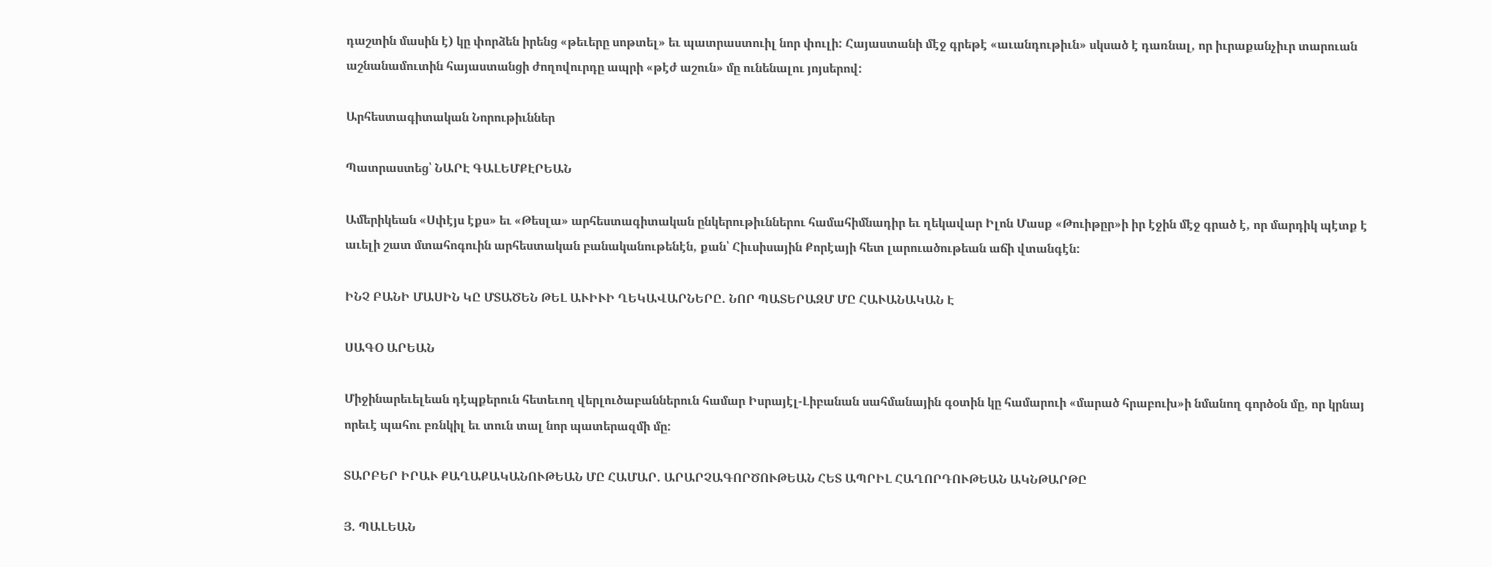դաշտին մասին է) կը փորձեն իրենց «թեւերը սոթտել» եւ պատրաստուիլ նոր փուլի: Հայաստանի մէջ գրեթէ «աւանդութիւն» սկսած է դառնալ, որ իւրաքանչիւր տարուան աշնանամուտին հայաստանցի ժողովուրդը ապրի «թէժ աշուն» մը ունենալու յոյսերով:

Արհեստագիտական Նորութիւններ

Պատրաստեց՝ ՆԱՐԷ ԳԱԼԵՄՔԷՐԵԱՆ

Ամերիկեան «Սփէյս էքս» եւ «Թեսլա» արհեստագիտական ընկերութիւններու համահիմնադիր եւ ղեկավար Իլոն Մասք «Թուիթըր»ի իր էջին մէջ գրած է, որ մարդիկ պէտք է աւելի շատ մտահոգուին արհեստական բանականութենէն, քան՝ Հիւսիսային Քորէայի հետ լարուածութեան աճի վտանգէն:

ԻՆՉ ԲԱՆԻ ՄԱՍԻՆ ԿԸ ՄՏԱԾԵՆ ԹԵԼ ԱՒԻՒԻ ՂԵԿԱՎԱՐՆԵՐԸ. ՆՈՐ ՊԱՏԵՐԱԶՄ ՄԸ ՀԱՒԱՆԱԿԱՆ Է

ՍԱԳՕ ԱՐԵԱՆ

Միջինարեւելեան դէպքերուն հետեւող վերլուծաբաններուն համար Իսրայէլ-Լիբանան սահմանային գօտին կը համարուի «մարած հրաբուխ»ի նմանող գործօն մը, որ կրնայ որեւէ պահու բռնկիլ եւ տուն տալ նոր պատերազմի մը:

ՏԱՐԲԵՐ ԻՐԱՒ ՔԱՂԱՔԱԿԱՆՈՒԹԵԱՆ ՄԸ ՀԱՄԱՐ. ԱՐԱՐՉԱԳՈՐԾՈՒԹԵԱՆ ՀԵՏ ԱՊՐԻԼ ՀԱՂՈՐԴՈՒԹԵԱՆ ԱԿՆԹԱՐԹԸ

Յ. ՊԱԼԵԱՆ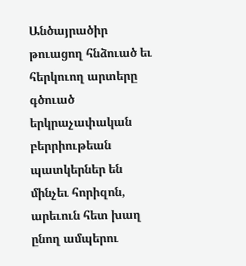Անծայրածիր թուացող հնձուած եւ հերկուող արտերը գծուած երկրաչափական բերրիութեան պատկերներ են մինչեւ հորիզոն, արեւուն հետ խաղ ընող ամպերու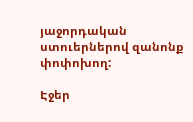յաջորդական ստուերներով զանոնք փոփոխող:

Էջեր